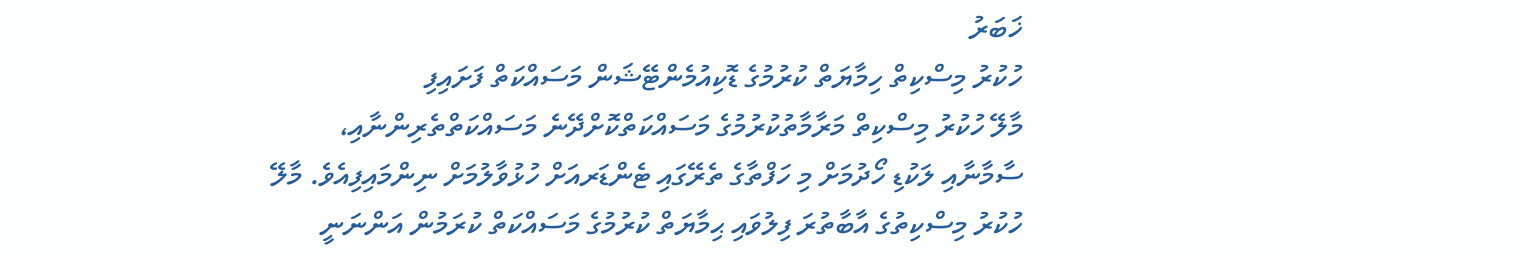ޚަބަރު
ހުކުރު މިސްކިތް ހިމާޔަތް ކުރުމުގެ ޑޮކިއުމެންޓޭޝަން މަސައްކަތް ފަށައިފި
މާލޭ ހުކުރު މިސްކިތް މަރާމާތުކުރުމުގެ މަސައްކަތްކޮށްދޭނެ މަސައްކަތްތެރިންނާއި، ސާމާނާއި ލަކުޑި ހޯދުމަށް މި ހަފްތާގެ ތެރޭގައި ޓެންޑަރއަށް ހުޅުވާލުމަށް ނިންމައިފިއެވެ. މާލޭ ހުކުރު މިސްކިތުގެ އާބާތުރަ ފިލުވައި ޙިމާޔަތް ކުރުމުގެ މަސައްކަތް ކުރަމުން އަންނަނީ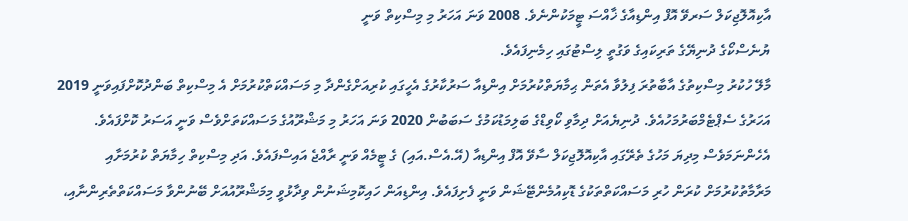އާކިއޮލޮޖިކަލް ސަރވޭ އޮފް އިންޑިއާގެ ޚާއްސަ ޓީމަކުންނެވެ. 2008 ވަނަ އަހަރު މި މިސްކިތް ވަނީ
ޔުނެސްކޯގެ ދުނިޔޭގެ ތަރިކައިގެ ވަގުތީ ލިސްޓުގައި ހިމެނިފައެވެ.
މާލޭ ހުކުރު މިސްކިތުގެ އާބާތުރަ ފިލުވާ އެތަން ޙިމާޔަތްކުރުމަށް އިންޑިއާ ސަރުކާރުގެ އެހީގައި ކުރިއަށްގެންދާ މި މަސައްކަތްކުރުމަށް އެ މިސްކިތް ބަންދުކޮށްފައިވަނީ 2019 އަހަރުގެ ސެޕްޓެމްބަރުމަހުއެވެ. ދުނިޔެއަށް ދިމާވި ކޯވިޑްގެ ބަލިމަޑުކަމުގެ ސަބަބުން 2020 ވަނަ އަހަރު މި މަޝްރޫއުގެ މަސައްކަތަށްވެސް ވަނީ އަސަރު ކޮށްފައެވެ. އެހެންނަމަވެސް މިދިޔަ މަހުގެ ތެރޭގައި އާކިއޮލޮޖިކަލް ސާވޭ އޮފް އިންޑިއާ (އޭ.އެސް.އައި) ގެ ޓީމެއް ވަނީ ރާއްޖެ އައިސްފައެވެ. އަދި މިސްކިތް ހިމާޔަތް ކުރުމަށާއި މަރާމާތުކުރުމަށް ކުރަން ހުރި މަސައްކަތްތަކުގެ ޑޮކިއުމެންޓޭޝަން ވަނީ ފެށިފައެވެ. އިންޑިއަން ހައިކޮމިޝަނުން ވިދާޅުވީ މިމަޝްރޫއުއަށް ބޭނުންވާ މަސައްކަތްތެރިންނާއި،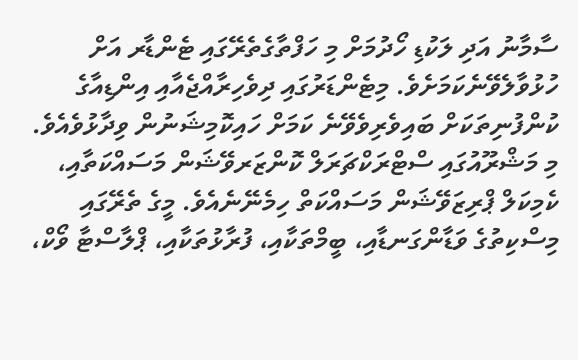ސާމާނު އަދި ލަކުޑި ހޯދުމަށް މި ހަފްތާގެތެރޭގައި ޓެންޑާރ އަށް ހުޅުވާލެވޭނެކަމަށެވެ. މިޓެންޑަރުގައި ދިވެހިރާއްޖެއާއި އިންޑިއާގެ ކުންފުނިތަކަށް ބައިވެރިވެވޭނެ ކަމަށް ހައިކޮމިޝަނުން ވިދާޅުވެއެވެ.
މި މަޝްރޫއުގައި ސްޓްރަކްޗަރަލް ކޮންޒަރވޭޝަން މަސައްކަތާއި، ކެމިކަލް ޕްރިޒަވޭޝަން މަސައްކަތް ހިމެނޭނެއެވެ. މީގެ ތެރޭގައި މިސްކިތުގެ ވަޑާންގަނޑާއި، ބީމްތަކާއި، ފުރާޅުތަކާއި، ޕްލާސްޓާ ވޯކް،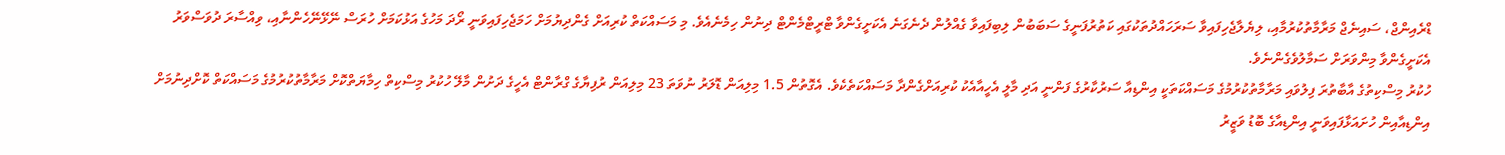ޑްރެއިންޖް، ސައިނެޖް މަރާމާތުކުރުމާއި، ލިޔެލާޖެހިފައިވާ ސަރަހައްދުތަކުގައި ކަތުރުފަނީގެ ސަބަބުން ލިބިފައިވާ ގެއްލުން ދެނެގަނެ އެކަށީގެންވާ ޓްރީޓްމެންޓް ދިނުން ހިމެނެއެވެ. މި މަސައްކަތް ކުރިއަށް ގެންދިޔުމަށް ހަމަޖެހިފައިވަނީ ރޯދަ މަހުގެ އަޅުކަމަށް ހުރަސް ނޭޅޭނޭހެންނާއި، ވިއްސާރަ ދުވަސްވަރު އެކަށީގެންވާ މިންވަރަށް ސަމާލުވެގެންނެވެ.
ހުކުރު މިސްކިތުގެ އާބާތުރަ ފިލުވައި މަރާމާތުކުރުމުގެ މަސައްކަތަކީ އިންޑިއާ ސަރުކާރުގެ ފަންނީ އަދި މާލީ އެހީއާއެކު ކުރިއަށްގެންދާ މަސައްކަތެކެވެ. އެގޮތުން 1.5 މިލިއަން ޑޮލަރު ނުވަތަ 23 މިލިއަން ރުފިޔާގެ ގްރާންޓް އެހީގެ ދަށުން މާލޭ ހުކުރު މިސްކިތް ހިމާޔަތްކޮށް މަރާމާތުކުރުމުގެ މަސައްކަތް ކޮށްދިނުމަށް އިންޑިއާއިން ހުށައަޅާފައިވަނީ އިންޑިއާގެ ބޮޑު ވަޒީރު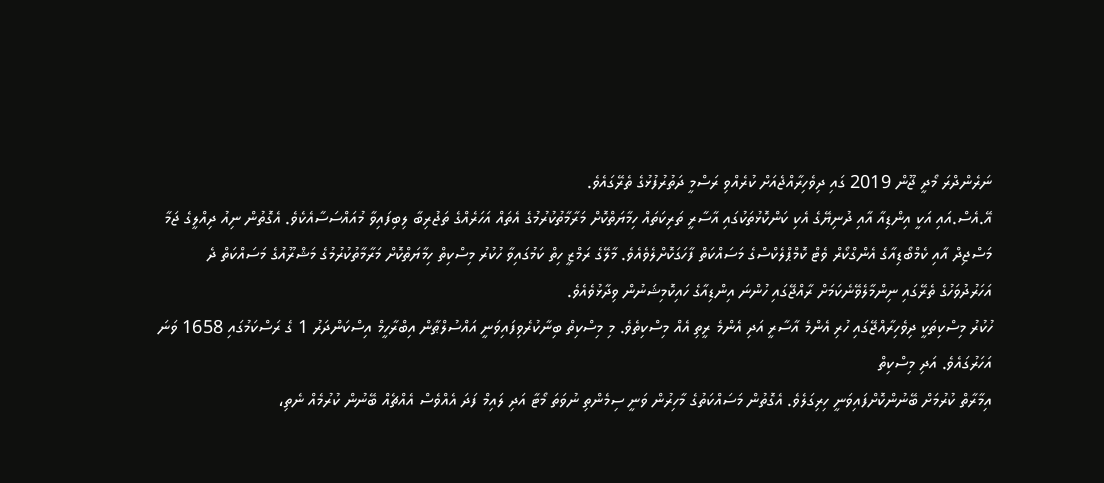ނަރެންދްރަ މޯދީ ޖޫން 2019 ގައި ދިވެހިރާއްޖެއަށް ކުރެއްވި ރަސްމީ ދަތުރުފުޅުގެ ތެރޭގައެވެ.
އޭ.އެސް.އައި އަކީ އިންޑިއާ އާއި ދުނިޔޭގެ އެކި ކަންކޮޅުތަކުގައި އާސާރީ ތަރިކަތައް ހިމާޔަތްކޮށް މަރާމާތުކުރުމުގެ އެތައް އަހަރެއްގެ ތަޖުރިބާ ލިބިފައިވާ މުއައްސަސާއެކެވެ. އެގޮތުން ނިއު ދިއްލީގެ ޖަމާ މަސްޖިދް އާއި ކެމްބޯޑިއާގެ އެންގްކޯރް ވެޓް ކޮމްޕްލެކްސްގެ މަސައްކަތް ފާހަގަކޮށްލެވެއެވެ. މާލޭގެ ރަމްޒީ ހިތް ކަމުގައިވާ ހުކުރު މިސްކިތް ހިމާޔަތްކޮށް މަރާމާތުކުރުމުގެ މަޝްރޫއުގެ މަސައްކަތް ދެ އަހަރުދުވަހުގެ ތެރޭގައި ނިންމާލެވޭނެކަމަށް ރާއްޖޭގައި ހުންނަ އިންޑިއާގެ ހައިކޮމިޝަނުން ވިދާޅުވެއެވެ.
ހުކުރު މިސްކިތަކީ ދިވެހިރާއްޖޭގައި ހުރި އެންމެ އާސާރީ އަދި އެންމެ ރީތި އެއް މިސްކިތެވެ. މި މިސްކިތް ބިނާކުރެވިފައިވަނީ އައްސުލްޠާން އިބްރާހީމް އިސްކަންދަރު 1 ގެ ރަސްކަމުގައި 1658 ވަނަ އަހަރުގައެވެ. އަދި މިސްކިތް
އިމާރާތް ކުރުމަށް ބޭނުންކޮށްފައިވަނީ ހިރިގަލެވެ. އެގޮތުން މަސައްކަތުގެ މާހިރުން ވަނީ ސިމެންތި ނުވަތަ މޯޓާ އަދި ލައިމް ފަދަ އެއްވެސް އެއްޗެއް ބޭނުން ކުރުމެއް ނެތި،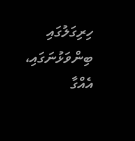ހިރިގަލުގައި ބިންވަޅުނަގައި، އެއްގާ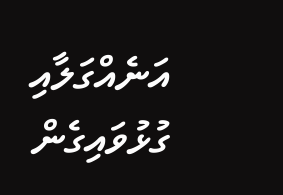އަނެއްގަލާއި ގުޅުވައިގެން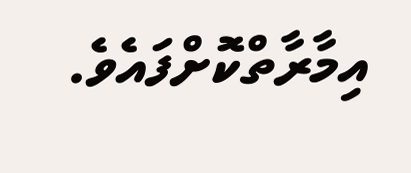އިމާރާތްކޮށްފައެވެ.